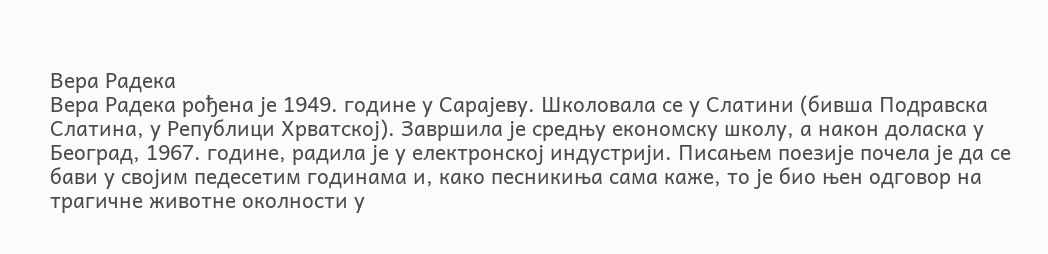Вера Радека
Вера Радека рођена је 1949. године у Сарајеву. Школовала се у Слатини (бивша Подравска Слатина, у Републици Хрватској). Завршила је средњу економску школу, а након доласка у Београд, 1967. године, радила је у електронској индустрији. Писањем поезије почела је да се бави у својим педесетим годинама и, како песникиња сама каже, то је био њен одговор на трагичне животне околности у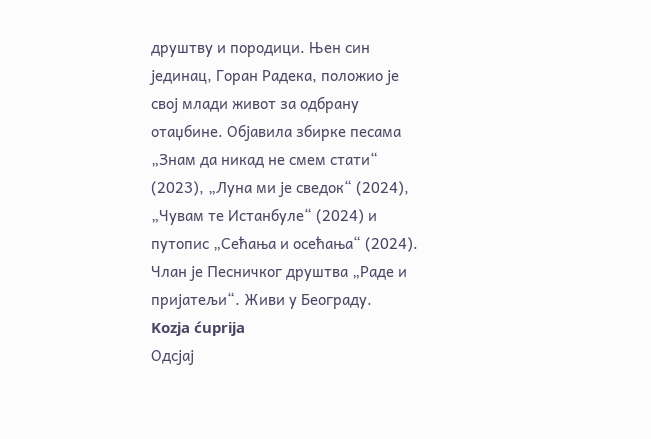друштву и породици. Њен син јединац, Горан Радека, положио је свој млади живот за одбрану отаџбине. Oбјавила збирке песама „Знам да никад не смем стати“ (2023), „Луна ми је сведок“ (2024), „Чувам те Истанбуле“ (2024) и путопис „Сећања и осећања“ (2024). Члан је Песничког друштва „Раде и пријатељи“. Живи у Београду.
Kozja ćuprija
Одсјај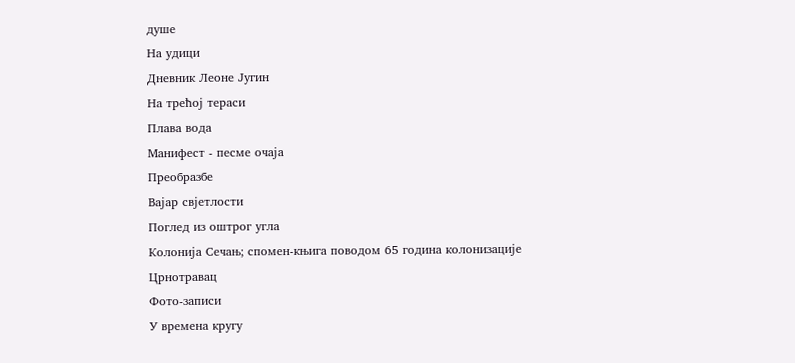душе
На удици
Дневник Леоне Југин
На трећој тераси
Плава вода
Манифест - песме очаја
Преобразбе
Вајар свјетлости
Поглед из оштрог угла
Колонија Сечањ; спомен-књига поводом 65 година колонизације
Црнотравац
Фото-записи
У времена кругу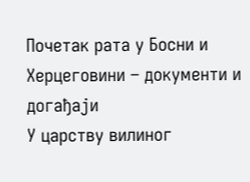Почетак рата у Босни и Херцеговини – документи и догађаји
У царству вилиног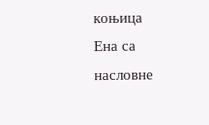коњица
Ена са насловне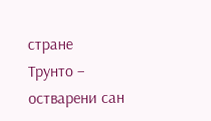стране
Трунто – остварени сан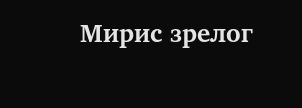Мирис зрелог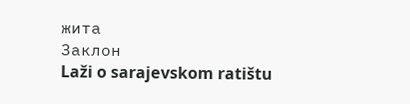жита
Заклон
Laži o sarajevskom ratištu